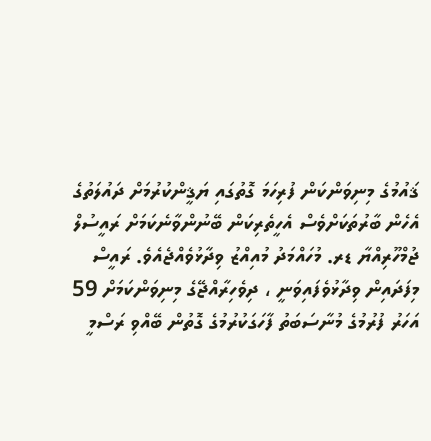ޤައުމުގެ މިނިވަންކަން ފުރިހަމަ ގޮތުގައި ޔަޤީންކުރުމަށް ދައުލަތުގެ އެހެން ބާރުތަކަށްވެސް އެހީތެރިކަން ބޭނުންވާނެކަމަށް ރައީސުލް ޖުމްހޫރިއްޔާ ޑރ. މުހައްމަދު މުއިއްޒު ވިދާޅުވެއްޖެއެވެ. ރައީސް މިފަދައިން ވިދާޅުވެފައިވަނީ ، ދިވެހިރާއްޖޭގެ މިނިވަންކަމަށް 59 އަހަރު ފުރުމުގެ މުނާސަބަތު ފާހަގަކުރުމުގެ ގޮތުން ބޭއްވި ރަސްމީ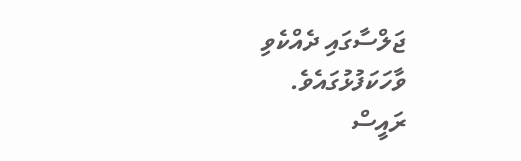ޖަލްސާގައި ދެއްކެވި ވާހަކަފުޅުގައެވެ.
ރައީސް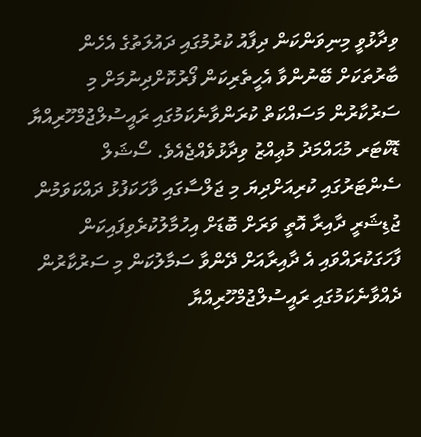ވިދާޅުވީ މިނިވަންކަން ދިފާއު ކުރުމުގައި ދައުލަތުގެ އެހެން ބާރުތަކަށް ބޭނުންވާ އެހީތެރިކަން ފޯރުކޮށްދިނުމަށް މި ސަރުކާރުން މަސައްކަތް ކުރަންވާނެކަމުގައި ރައީސުލްޖުމްހޫރިއްޔާ ޑޮކްޓަރ މުޙައްމަދު މުޢިއްޒު ވިދާޅުވެއްޖެއެވެ. ސޯޝަލް ސެންޓަރުގައި ކުރިއަށްދިޔަ މި ޖަލްސާގައި ވާހަކަފުޅު ދައްކަވަމުން ޖުޑިޝަރީ ދާއިރާ އޮތީ ވަރަށް ބޮޑަށް އިހުމާލުކުރެވިފައިކަން ފާހަގަކުރައްވައި އެ ދާއިރާއަށް ދޭންވާ ސަމާލުކަން މި ސަރުކާރުން ދެއްވާނެކަމުގައި ރައީސުލްޖުމްހޫރިއްޔާ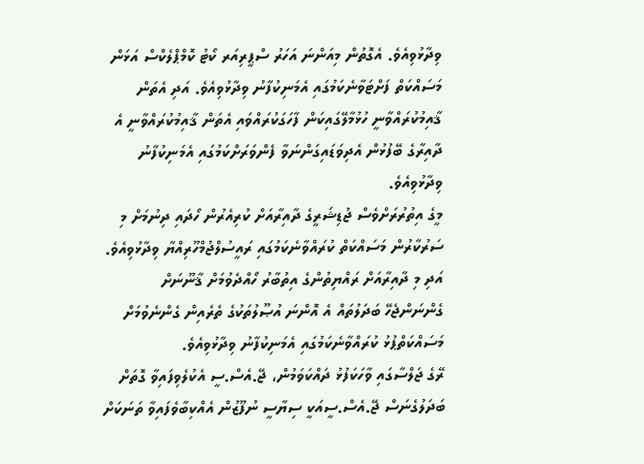ވިދާޅުވިއެވެ. އެގޮތުން މިއަންނަ އަހަރު ސްޕީރިއަރ ކޯޓު ކޮމްޕްލެކްސް އަޅަން މަސައްކަތް ފަށްޓަވާނެކަމުގައި އެމަނިކުފާނު ވިދާޅުވިއެވެ. އަދި އެތަން ޤާއިމުކުރައްވާނީ ހުޅުމާލޭގައިކަން ފާހަގަކުރައްވައި އެތަން ޤާއިމުކުރައްވާނީ އެ ދާއިރާގެ ބޭފުޅުން އެދިވަޑައިގަންނަވާ ފެންވަރަށްކަމުގައި އެމަނިކުފާނު ވިދާޅުވިއެވެ.
މީގެ އިތުރުރަށްވެސް ޖުޑިޝަރީގެ ދާއިރާއަށް ކުރިއެރުން ހޯދައި ދިނުމަށް މި ސަރުކާރުން މަސައްކަތް ކުރައްވާނެކަމުގައި ރައީސުލްޖުމްހޫރިއްޔާ ވިދާޅުވިއެވެ. އަދި މި ދާއިރާއަށް ރައްޔިތުންގެ އިތުބާރު ހޯއްދެވުމަށް ޤާނޫނަށް ގެންނަންޖެހޭ ބަދަލުތައް އެ އޮންނަ އުޞޫލުތަކުގެ ތެރެއިން ގެންނެވުމަށް މަސައްކަތްޕުޅު ކުރައްވާނެކަމުގައި އެމަނިކުފާނު ވިދާޅުވިއެވެ.
ރޭގެ ޖަލްސާގައި ވާހަކަފުޅު ދައްކަވަމުން، ޖޭ.އެސް.ސީ އެކުލެވިފައިވާ ގޮތަށް ބަދަލުގެނަސް ޖޭ.އެސް.ސީއަކީ ސިޔާސީ ނުފޫޒުން އެއްކިބާވެފައިވާ ތަނަކަށް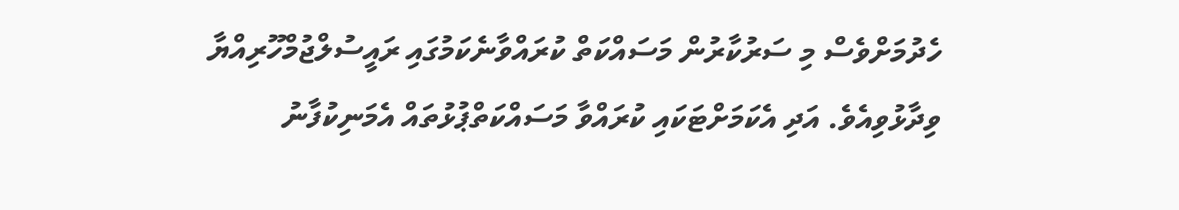ހެދުމަށްވެސް މި ސަރުކާރުން މަސައްކަތް ކުރައްވާނެކަމުގައި ރައީސުލްޖުމްހޫރިއްޔާ ވިދާޅުވިއެވެ. އަދި އެކަމަށްޓަކައި ކުރައްވާ މަސައްކަތްޕުޅުތައް އެމަނިކުފާނު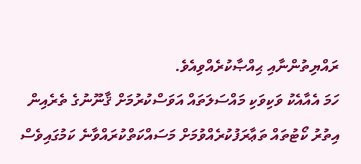ރައްޔިތުންނާއި ޙިއްޞާކުރެއްވިއެވެ.
ހަމަ އެއާއެކު ވަކިވަކި މައްސަލަތައް އަވަސްކުރުމަށް ޤާނޫނުގެ ތެރެއިން އިތުރު ކޯޓުތައް ތަޢާރަފުކުރެއްވުމަށް މަސައްކަތްކުރައްވާނެ ކަމުގައިވެސް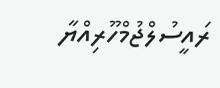ރައީސުލްޖުމްހޫރިއްޔާ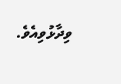ވިދާޅުވިއެވެ.